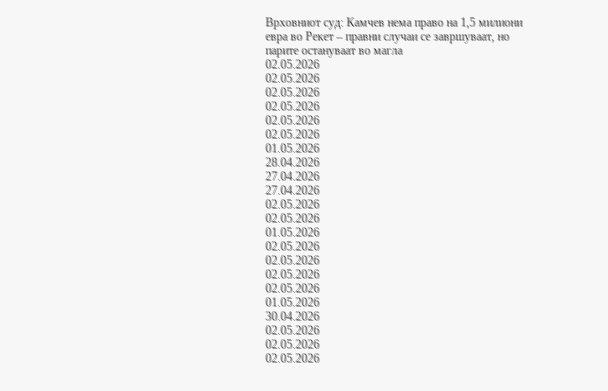Врховниот суд: Камчев нема право на 1,5 милиони евра во Рекет – правни случаи се завршуваат, но парите остануваат во магла
02.05.2026
02.05.2026
02.05.2026
02.05.2026
02.05.2026
02.05.2026
01.05.2026
28.04.2026
27.04.2026
27.04.2026
02.05.2026
02.05.2026
01.05.2026
02.05.2026
02.05.2026
02.05.2026
02.05.2026
01.05.2026
30.04.2026
02.05.2026
02.05.2026
02.05.2026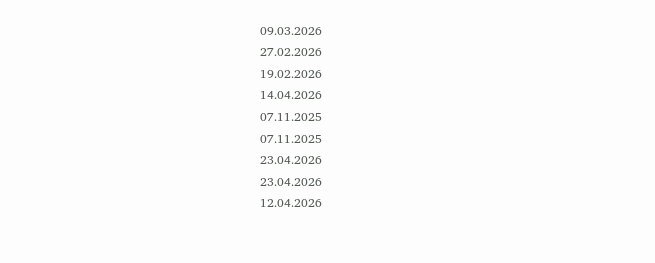09.03.2026
27.02.2026
19.02.2026
14.04.2026
07.11.2025
07.11.2025
23.04.2026
23.04.2026
12.04.2026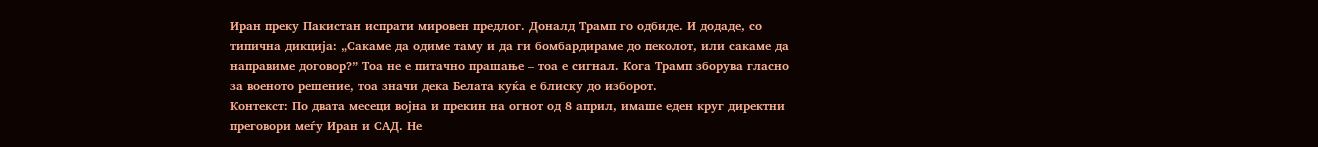Иран преку Пакистан испрати мировен предлог. Доналд Трамп го одбиде. И додаде, со типична дикција: „Сакаме да одиме таму и да ги бомбардираме до пеколот, или сакаме да направиме договор?” Тоа не е питачно прашање – тоа е сигнал. Кога Трамп зборува гласно за военото решение, тоа значи дека Белата куќа е блиску до изборот.
Контекст: По двата месеци војна и прекин на огнот од 8 април, имаше еден круг директни преговори меѓу Иран и САД. Не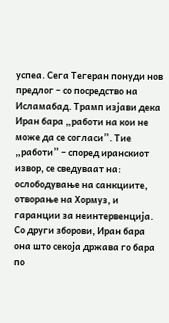успеа. Сега Тегеран понуди нов предлог – со посредство на Исламабад. Трамп изјави дека Иран бара „работи на кои не може да се согласи”. Тие „работи” – според иранскиот извор, се сведуваат на: ослободување на санкциите, отворање на Хормуз, и гаранции за неинтервенција.
Со други зборови, Иран бара она што секоја држава го бара по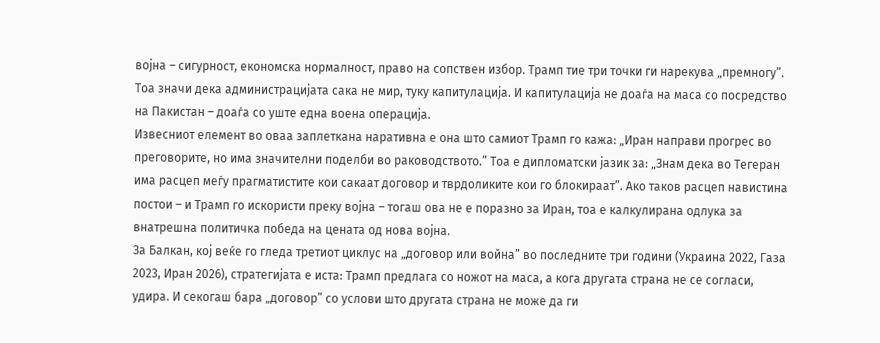војна – сигурност, економска нормалност, право на сопствен избор. Трамп тие три точки ги нарекува „премногу”. Тоа значи дека администрацијата сака не мир, туку капитулација. И капитулација не доаѓа на маса со посредство на Пакистан – доаѓа со уште една воена операција.
Извесниот елемент во оваа заплеткана наративна е она што самиот Трамп го кажа: „Иран направи прогрес во преговорите, но има значителни поделби во раководството.” Тоа е дипломатски јазик за: „Знам дека во Тегеран има расцеп меѓу прагматистите кои сакаат договор и тврдоликите кои го блокираат”. Ако таков расцеп навистина постои – и Трамп го искористи преку војна – тогаш ова не е поразно за Иран, тоа е калкулирана одлука за внатрешна политичка победа на цената од нова војна.
За Балкан, кој веќе го гледа третиот циклус на „договор или война” во последните три години (Украина 2022, Газа 2023, Иран 2026), стратегијата е иста: Трамп предлага со ножот на маса, а кога другата страна не се согласи, удира. И секогаш бара „договор” со услови што другата страна не може да ги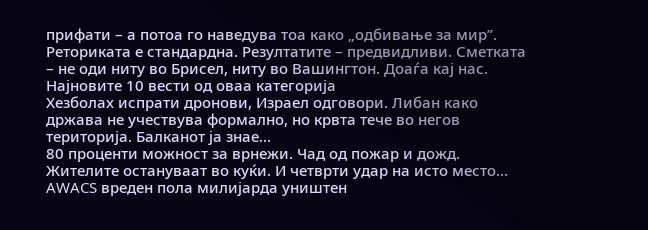прифати – а потоа го наведува тоа како „одбивање за мир”. Реториката е стандардна. Резултатите – предвидливи. Сметката – не оди ниту во Брисел, ниту во Вашингтон. Доаѓа кај нас.
Најновите 10 вести од оваа категорија
Хезболах испрати дронови, Израел одговори. Либан како држава не учествува формално, но крвта тече во негов територија. Балканот ја знае...
80 проценти можност за врнежи. Чад од пожар и дожд. Жителите остануваат во куќи. И четврти удар на исто место...
AWACS вреден пола милијарда уништен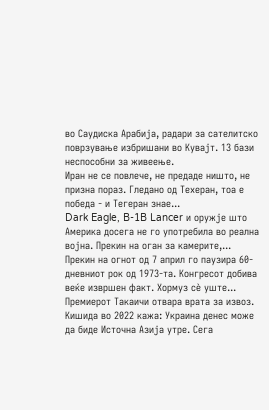во Саудиска Арабија, радари за сателитско поврзување избришани во Кувајт. 13 бази неспособни за живеење.
Иран не се повлече, не предаде ништо, не призна пораз. Гледано од Техеран, тоа е победа - и Тегеран знае...
Dark Eagle, B-1B Lancer и оружје што Америка досега не го употребила во реална војна. Прекин на оган за камерите,...
Прекин на огнот од 7 април го паузира 60-дневниот рок од 1973-та. Конгресот добива веќе извршен факт. Хормуз сѐ уште...
Премиерот Такаичи отвара врата за извоз. Кишида во 2022 кажа: Украина денес може да биде Источна Азија утре. Сега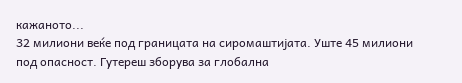кажаното...
32 милиони веќе под границата на сиромаштијата. Уште 45 милиони под опасност. Гутереш зборува за глобална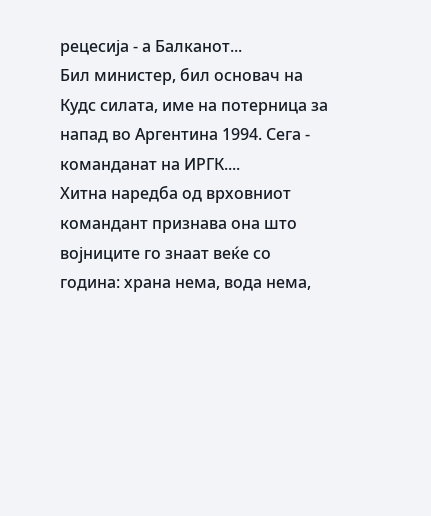рецесија - а Балканот...
Бил министер, бил основач на Кудс силата, име на потерница за напад во Аргентина 1994. Сега - команданат на ИРГК....
Хитна наредба од врховниот командант признава она што војниците го знаат веќе со година: храна нема, вода нема,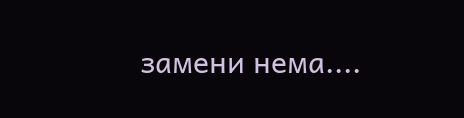замени нема....